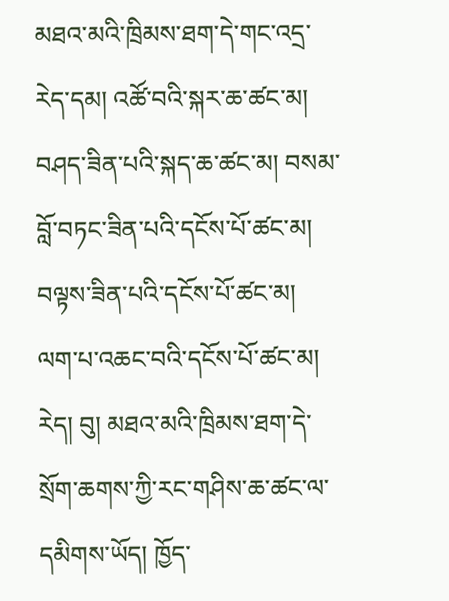མཐའ་མའི་ཁྲིམས་ཐག་དེ་གང་འདྲ་རེད་དམ། འཚོ་བའི་སྐར་ཆ་ཚང་མ། བཤད་ཟིན་པའི་སྐད་ཆ་ཚང་མ། བསམ་བློ་བཏང་ཟིན་པའི་དངོས་པོ་ཚང་མ། བལྟས་ཟིན་པའི་དངོས་པོ་ཚང་མ། ལག་པ་འཆང་བའི་དངོས་པོ་ཚང་མ།
རེད། བུ། མཐའ་མའི་ཁྲིམས་ཐག་དེ་སྲོག་ཆགས་ཀྱི་རང་གཤིས་ཆ་ཚང་ལ་དམིགས་ཡོད། ཁྱོད་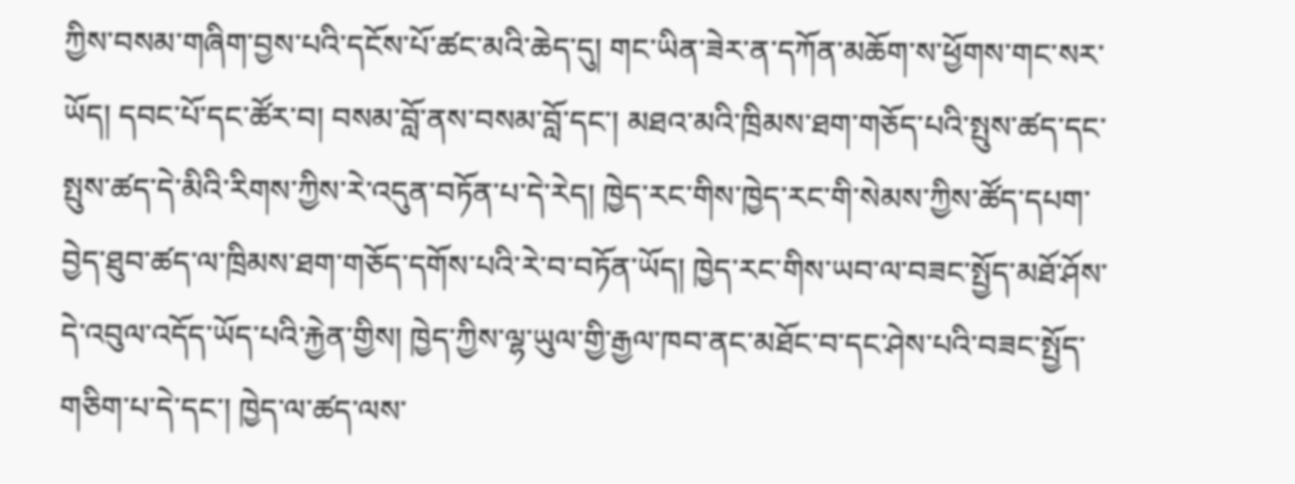ཀྱིས་བསམ་གཞིག་བྱས་པའི་དངོས་པོ་ཚང་མའི་ཆེད་དུ། གང་ཡིན་ཟེར་ན་དཀོན་མཆོག་ས་ཕྱོགས་གང་སར་ཡོད། དབང་པོ་དང་ཚོར་བ། བསམ་བློ་ནས་བསམ་བློ་དང་། མཐའ་མའི་ཁྲིམས་ཐག་གཅོད་པའི་སྤུས་ཚད་དང་སྤུས་ཚད་དེ་མིའི་རིགས་ཀྱིས་རེ་འདུན་བཏོན་པ་དེ་རེད། ཁྱེད་རང་གིས་ཁྱེད་རང་གི་སེམས་ཀྱིས་ཚོད་དཔག་བྱེད་ཐུབ་ཚད་ལ་ཁྲིམས་ཐག་གཅོད་དགོས་པའི་རེ་བ་བཏོན་ཡོད། ཁྱེད་རང་གིས་ཡབ་ལ་བཟང་སྤྱོད་མཐོ་ཤོས་དེ་འབུལ་འདོད་ཡོད་པའི་རྐྱེན་གྱིས། ཁྱེད་ཀྱིས་ལྷ་ཡུལ་གྱི་རྒྱལ་ཁབ་ནང་མཐོང་བ་དང་ཤེས་པའི་བཟང་སྤྱོད་གཅིག་པ་དེ་དང་། ཁྱེད་ལ་ཚད་ལས་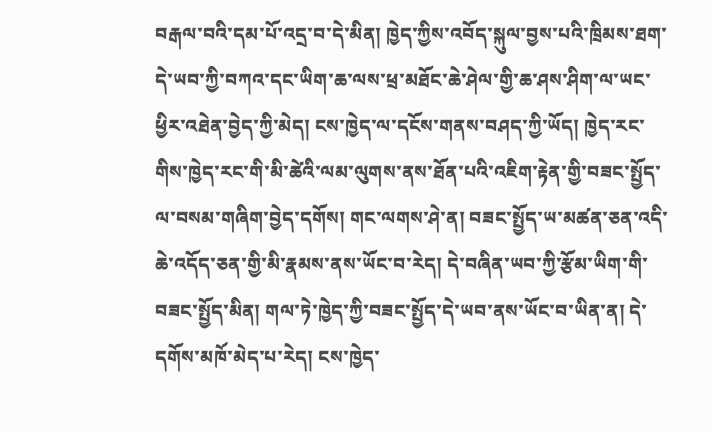བརྒལ་བའི་དམ་པོ་འདྲ་བ་དེ་མིན། ཁྱེད་ཀྱིས་འབོད་སྐུལ་བྱས་པའི་ཁྲིམས་ཐག་དེ་ཡབ་ཀྱི་བཀའ་དང་ཡིག་ཆ་ལས་ཕྲ་མཐོང་ཆེ་ཤེལ་གྱི་ཆ་ཤས་ཤིག་ལ་ཡང་ཕྱིར་འཐེན་བྱེད་ཀྱི་མེད། ངས་ཁྱེད་ལ་དངོས་གནས་བཤད་ཀྱི་ཡོད། ཁྱེད་རང་གིས་ཁྱེད་རང་གི་མི་ཚེའི་ལམ་ལུགས་ནས་ཐོན་པའི་འཇིག་རྟེན་གྱི་བཟང་སྤྱོད་ལ་བསམ་གཞིག་བྱེད་དགོས། གང་ལགས་ཤེ་ན། བཟང་སྤྱོད་ཡ་མཚན་ཅན་འདི་ཆེ་འདོད་ཅན་གྱི་མི་རྣམས་ནས་ཡོང་བ་རེད། དེ་བཞིན་ཡབ་ཀྱི་རྩོམ་ཡིག་གི་བཟང་སྤྱོད་མིན། གལ་ཏེ་ཁྱེད་ཀྱི་བཟང་སྤྱོད་དེ་ཡབ་ནས་ཡོང་བ་ཡིན་ན། དེ་དགོས་མཁོ་མེད་པ་རེད། ངས་ཁྱེད་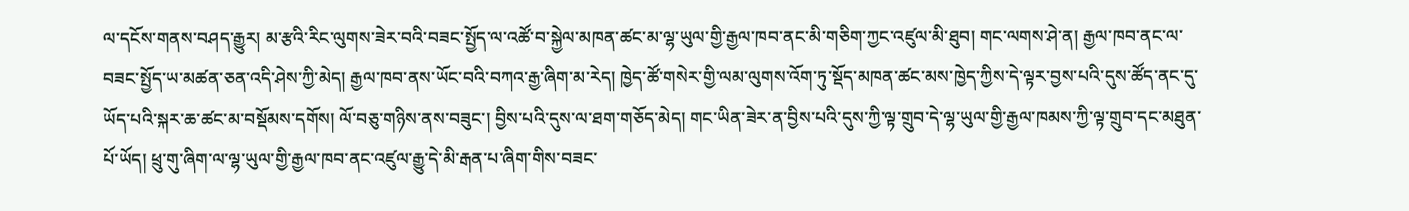ལ་དངོས་གནས་བཤད་རྒྱུར། མ་རྩའི་རིང་ལུགས་ཟེར་བའི་བཟང་སྤྱོད་ལ་འཚོ་བ་སྐྱེལ་མཁན་ཚང་མ་ལྷ་ཡུལ་གྱི་རྒྱལ་ཁབ་ནང་མི་གཅིག་ཀྱང་འཛུལ་མི་ཐུབ། གང་ལགས་ཤེ་ན། རྒྱལ་ཁབ་ནང་ལ་བཟང་སྤྱོད་ཡ་མཚན་ཅན་འདི་ཤེས་ཀྱི་མེད། རྒྱལ་ཁབ་ནས་ཡོང་བའི་བཀའ་རྒྱ་ཞིག་མ་རེད། ཁྱེད་ཚོ་གསེར་གྱི་ལམ་ལུགས་འོག་ཏུ་སྡོད་མཁན་ཚང་མས་ཁྱེད་ཀྱིས་དེ་ལྟར་བྱས་པའི་དུས་ཚོད་ནང་དུ་ཡོད་པའི་སྐར་ཆ་ཚང་མ་བསྡོམས་དགོས། ལོ་བཅུ་གཉིས་ནས་བཟུང་། བྱིས་པའི་དུས་ལ་ཐག་གཅོད་མེད། གང་ཡིན་ཟེར་ན་བྱིས་པའི་དུས་ཀྱི་ལྟ་གྲུབ་དེ་ལྷ་ཡུལ་གྱི་རྒྱལ་ཁམས་ཀྱི་ལྟ་གྲུབ་དང་མཐུན་པོ་ཡོད། ཕྲུ་གུ་ཞིག་ལ་ལྷ་ཡུལ་གྱི་རྒྱལ་ཁབ་ནང་འཛུལ་རྒྱུ་དེ་མི་རྒན་པ་ཞིག་གིས་བཟང་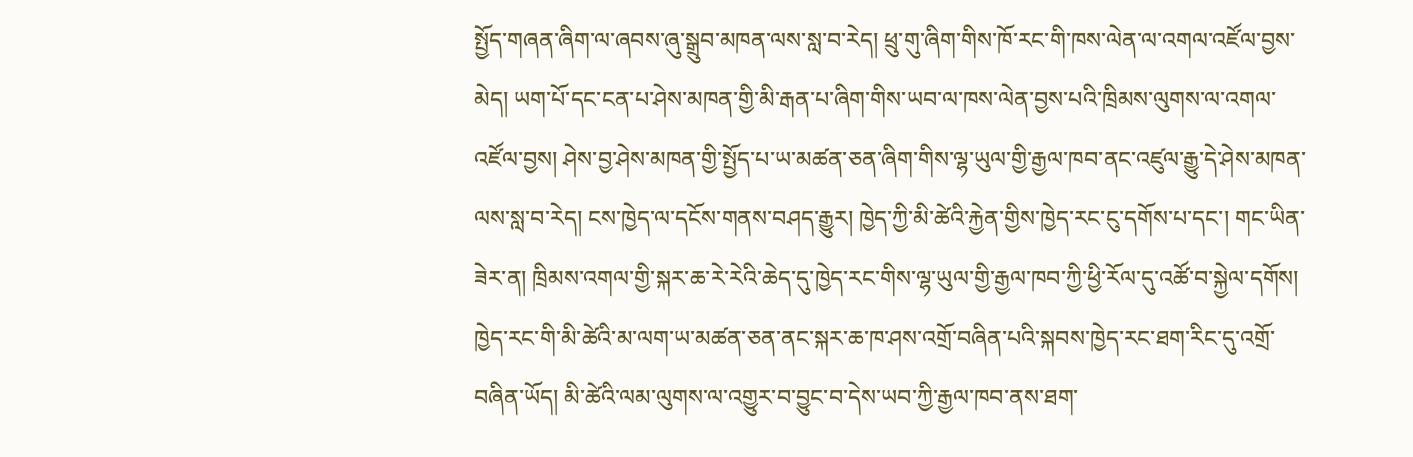སྤྱོད་གཞན་ཞིག་ལ་ཞབས་ཞུ་སྒྲུབ་མཁན་ལས་སླ་བ་རེད། ཕྲུ་གུ་ཞིག་གིས་ཁོ་རང་གི་ཁས་ལེན་ལ་འགལ་འཛོལ་བྱས་མེད། ཡག་པོ་དང་ངན་པ་ཤེས་མཁན་གྱི་མི་རྒན་པ་ཞིག་གིས་ཡབ་ལ་ཁས་ལེན་བྱས་པའི་ཁྲིམས་ལུགས་ལ་འགལ་འཛོལ་བྱས། ཤེས་བྱ་ཤེས་མཁན་གྱི་སྤྱོད་པ་ཡ་མཚན་ཅན་ཞིག་གིས་ལྷ་ཡུལ་གྱི་རྒྱལ་ཁབ་ནང་འཛུལ་རྒྱུ་དེ་ཤེས་མཁན་ལས་སླ་བ་རེད། ངས་ཁྱེད་ལ་དངོས་གནས་བཤད་རྒྱུར། ཁྱེད་ཀྱི་མི་ཚེའི་རྐྱེན་གྱིས་ཁྱེད་རང་ངུ་དགོས་པ་དང་། གང་ཡིན་ཟེར་ན། ཁྲིམས་འགལ་གྱི་སྐར་ཆ་རེ་རེའི་ཆེད་དུ་ཁྱེད་རང་གིས་ལྷ་ཡུལ་གྱི་རྒྱལ་ཁབ་ཀྱི་ཕྱི་རོལ་དུ་འཚོ་བ་སྐྱེལ་དགོས། ཁྱེད་རང་གི་མི་ཚེའི་མ་ལག་ཡ་མཚན་ཅན་ནང་སྐར་ཆ་ཁ་ཤས་འགྲོ་བཞིན་པའི་སྐབས་ཁྱེད་རང་ཐག་རིང་དུ་འགྲོ་བཞིན་ཡོད། མི་ཚེའི་ལམ་ལུགས་ལ་འགྱུར་བ་བྱུང་བ་དེས་ཡབ་ཀྱི་རྒྱལ་ཁབ་ནས་ཐག་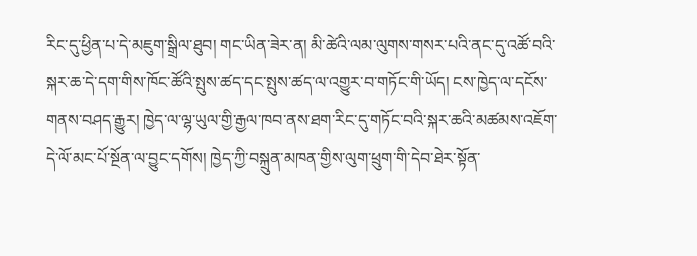རིང་དུ་ཕྱིན་པ་དེ་མཇུག་སྒྲིལ་ཐུབ། གང་ཡིན་ཟེར་ན། མི་ཚེའི་ལམ་ལུགས་གསར་པའི་ནང་དུ་འཚོ་བའི་སྐར་ཆ་དེ་དག་གིས་ཁོང་ཚོའི་སྤུས་ཚད་དང་སྤུས་ཚད་ལ་འགྱུར་བ་གཏོང་གི་ཡོད། ངས་ཁྱེད་ལ་དངོས་གནས་བཤད་རྒྱུར། ཁྱེད་ལ་ལྷ་ཡུལ་གྱི་རྒྱལ་ཁབ་ནས་ཐག་རིང་དུ་གཏོང་བའི་སྐར་ཆའི་མཚམས་འཇོག་དེ་ལོ་མང་པོ་སྔོན་ལ་བྱུང་དགོས། ཁྱེད་ཀྱི་བསྐྲུན་མཁན་གྱིས་ལུག་ཕྲུག་གི་དེབ་ཐེར་སྟོན་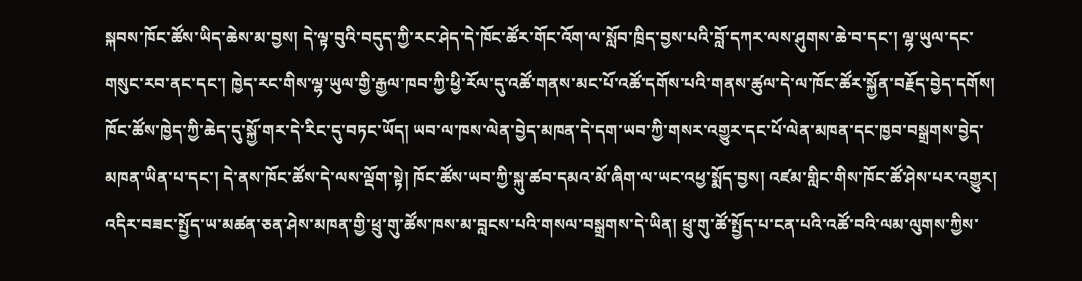སྐབས་ཁོང་ཚོས་ཡིད་ཆེས་མ་བྱས། དེ་ལྟ་བུའི་བདུད་ཀྱི་རང་ཤེད་དེ་ཁོང་ཚོར་གོང་འོག་ལ་སློབ་ཁྲིད་བྱས་པའི་བློ་དཀར་ལས་ཤུགས་ཆེ་བ་དང་། ལྷ་ཡུལ་དང་གསུང་རབ་ནང་དང་། ཁྱེད་རང་གིས་ལྷ་ཡུལ་གྱི་རྒྱལ་ཁབ་ཀྱི་ཕྱི་རོལ་དུ་འཚོ་གནས་མང་པོ་འཚོ་དགོས་པའི་གནས་ཚུལ་དེ་ལ་ཁོང་ཚོར་སྐྱོན་བརྗོད་བྱེད་དགོས། ཁོང་ཚོས་ཁྱེད་ཀྱི་ཆེད་དུ་སྐྱོ་གར་དེ་རིང་དུ་བཏང་ཡོད། ཡབ་ལ་ཁས་ལེན་བྱེད་མཁན་དེ་དག་ཡབ་ཀྱི་གསར་འགྱུར་དང་པོ་ལེན་མཁན་དང་ཁྱབ་བསྒྲགས་བྱེད་མཁན་ཡིན་པ་དང་། དེ་ནས་ཁོང་ཚོས་དེ་ལས་ལྡོག་སྟེ། ཁོང་ཚོས་ཡབ་ཀྱི་སྐུ་ཚབ་དམའ་མོ་ཞིག་ལ་ཡང་འཕྱ་སྨོད་བྱས། འཛམ་གླིང་གིས་ཁོང་ཚོ་ཤེས་པར་འགྱུར། འདིར་བཟང་སྤྱོད་ཡ་མཚན་ཅན་ཤེས་མཁན་གྱི་ཕྲུ་གུ་ཚོས་ཁས་མ་བླངས་པའི་གསལ་བསྒྲགས་དེ་ཡིན། ཕྲུ་གུ་ཚོ་སྤྱོད་པ་ངན་པའི་འཚོ་བའི་ལམ་ལུགས་ཀྱིས་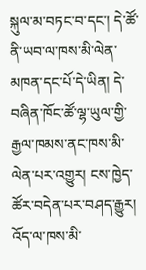སྐུལ་མ་བཏང་བ་དང་། དེ་ཚོ་ནི་ཡབ་ལ་ཁས་མི་ལེན་མཁན་དང་པོ་དེ་ཡིན། དེ་བཞིན་ཁོང་ཚོ་ལྷ་ཡུལ་གྱི་རྒྱལ་ཁམས་ནང་ཁས་མི་ལེན་པར་འགྱུར། ངས་ཁྱེད་ཚོར་བདེན་པར་བཤད་རྒྱུར། འོད་ལ་ཁས་མི་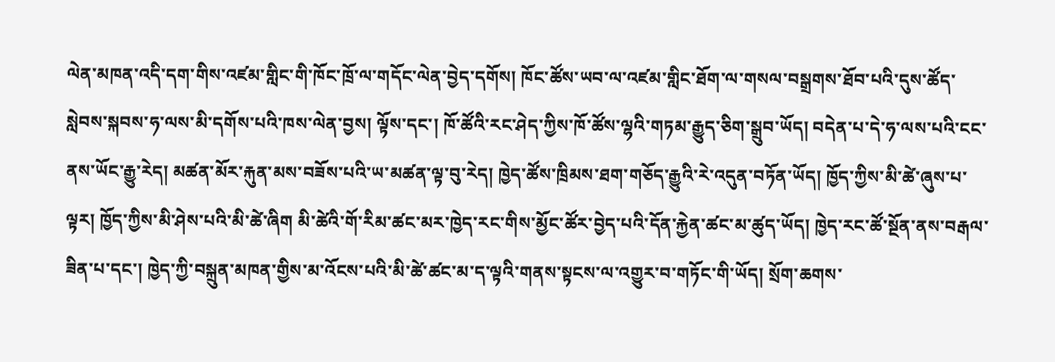ལེན་མཁན་འདི་དག་གིས་འཛམ་གླིང་གི་ཁོང་ཁྲོ་ལ་གདོང་ལེན་བྱེད་དགོས། ཁོང་ཚོས་ཡབ་ལ་འཛམ་གླིང་ཐོག་ལ་གསལ་བསྒྲགས་ཐོབ་པའི་དུས་ཚོད་སླེབས་སྐབས་ཧ་ལས་མི་དགོས་པའི་ཁས་ལེན་བྱས། ལྟོས་དང་། ཁོ་ཚོའི་རང་ཤེད་ཀྱིས་ཁོ་ཚོས་ལྷའི་གཏམ་རྒྱུད་ཅིག་སྒྲུབ་ཡོད། བདེན་པ་དེ་ཧ་ལས་པའི་ངང་ནས་ཡོང་རྒྱུ་རེད། མཚན་མོར་རྐུན་མས་བཟོས་པའི་ཡ་མཚན་ལྟ་བུ་རེད། ཁྱེད་ཚོས་ཁྲིམས་ཐག་གཅོད་རྒྱུའི་རེ་འདུན་བཏོན་ཡོད། ཁྱོད་ཀྱིས་མི་ཚེ་ཞུས་པ་ལྟར། ཁྱོད་ཀྱིས་མི་ཤེས་པའི་མི་ཚེ་ཞིག མི་ཚེའི་གོ་རིམ་ཚང་མར་ཁྱེད་རང་གིས་མྱོང་ཚོར་བྱེད་པའི་དོན་རྐྱེན་ཚང་མ་ཚུད་ཡོད། ཁྱེད་རང་ཚོ་སྔོན་ནས་བརྒལ་ཟིན་པ་དང་། ཁྱེད་ཀྱི་བསྐྲུན་མཁན་གྱིས་མ་འོངས་པའི་མི་ཚེ་ཚང་མ་ད་ལྟའི་གནས་སྟངས་ལ་འགྱུར་བ་གཏོང་གི་ཡོད། སྲོག་ཆགས་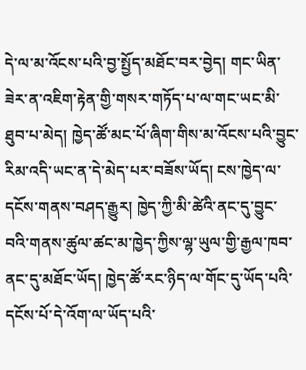དེ་ལ་མ་འོངས་པའི་བྱ་སྤྱོད་མཐོང་བར་བྱེད། གང་ཡིན་ཟེར་ན་འཇིག་རྟེན་གྱི་གསར་གཏོད་པ་ལ་གང་ཡང་མི་ཐུབ་པ་མེད། ཁྱེད་ཚོ་མང་པོ་ཞིག་གིས་མ་འོངས་པའི་བྱུང་རིམ་འདི་ཡང་ན་དེ་མེད་པར་བཟོས་ཡོད། ངས་ཁྱེད་ལ་དངོས་གནས་བཤད་རྒྱུར། ཁྱེད་ཀྱི་མི་ཚེའི་ནང་དུ་བྱུང་བའི་གནས་ཚུལ་ཚང་མ་ཁྱེད་ཀྱིས་ལྷ་ཡུལ་གྱི་རྒྱལ་ཁབ་ནང་དུ་མཐོང་ཡོད། ཁྱེད་ཚོ་རང་ཉིད་ལ་གོང་དུ་ཡོད་པའི་དངོས་པོ་དེ་འོག་ལ་ཡོད་པའི་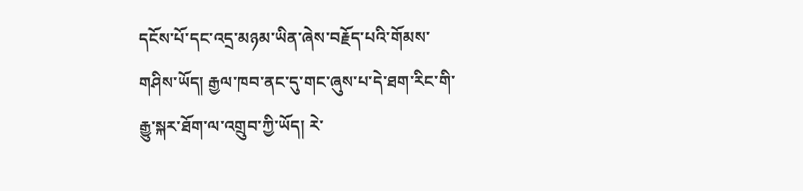དངོས་པོ་དང་འདྲ་མཉམ་ཡིན་ཞེས་བརྗོད་པའི་གོམས་གཤིས་ཡོད། རྒྱལ་ཁབ་ནང་དུ་གང་ཞུས་པ་དེ་ཐག་རིང་གི་རྒྱུ་སྐར་ཐོག་ལ་འགྲུབ་ཀྱི་ཡོད། རེ་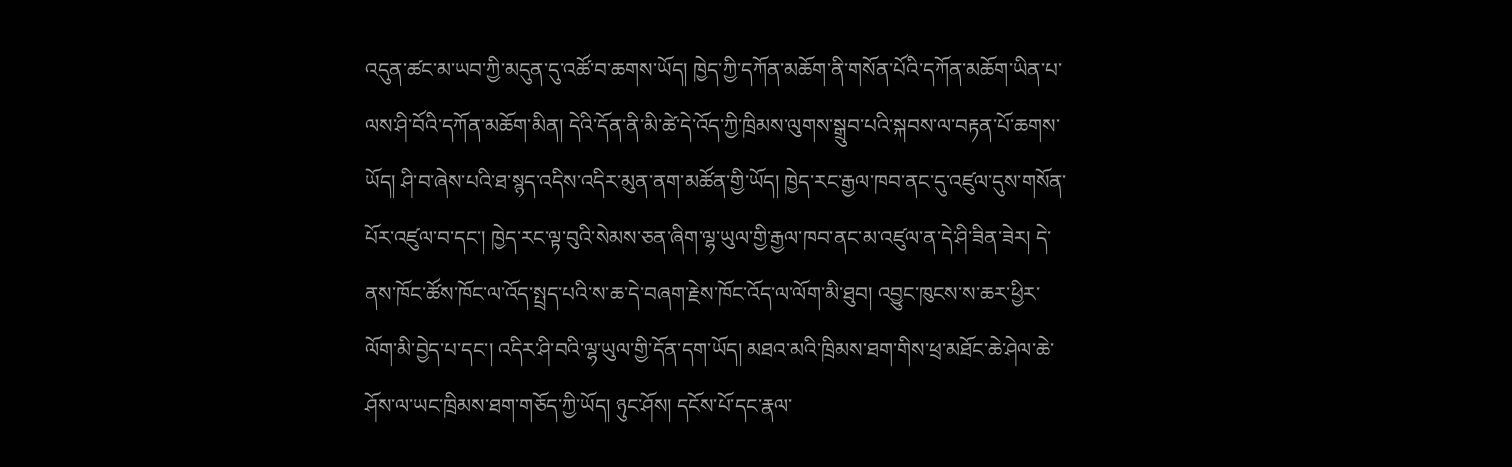འདུན་ཚང་མ་ཡབ་ཀྱི་མདུན་དུ་འཚོ་བ་ཆགས་ཡོད། ཁྱེད་ཀྱི་དཀོན་མཆོག་ནི་གསོན་པོའི་དཀོན་མཆོག་ཡིན་པ་ལས་ཤི་བོའི་དཀོན་མཆོག་མིན། དེའི་དོན་ནི་མི་ཚེ་དེ་འོད་ཀྱི་ཁྲིམས་ལུགས་སྒྲུབ་པའི་སྐབས་ལ་བརྟན་པོ་ཆགས་ཡོད། ཤི་བ་ཞེས་པའི་ཐ་སྙད་འདིས་འདིར་མུན་ནག་མཚོན་གྱི་ཡོད། ཁྱེད་རང་རྒྱལ་ཁབ་ནང་དུ་འཛུལ་དུས་གསོན་པོར་འཛུལ་བ་དང་། ཁྱེད་རང་ལྟ་བུའི་སེམས་ཅན་ཞིག་ལྷ་ཡུལ་གྱི་རྒྱལ་ཁབ་ནང་མ་འཛུལ་ན་དེ་ཤི་ཟིན་ཟེར། དེ་ནས་ཁོང་ཚོས་ཁོང་ལ་འོད་སྤྲད་པའི་ས་ཆ་དེ་བཞག་རྗེས་ཁོང་འོད་ལ་ལོག་མི་ཐུབ། འབྱུང་ཁུངས་ས་ཆར་ཕྱིར་ལོག་མི་བྱེད་པ་དང་། འདིར་ཤི་བའི་ལྷ་ཡུལ་གྱི་དོན་དག་ཡོད། མཐའ་མའི་ཁྲིམས་ཐག་གིས་ཕྲ་མཐོང་ཆེ་ཤེལ་ཆེ་ཤོས་ལ་ཡང་ཁྲིམས་ཐག་གཅོད་ཀྱི་ཡོད། ཉུང་ཤོས། དངོས་པོ་དང་རྣལ་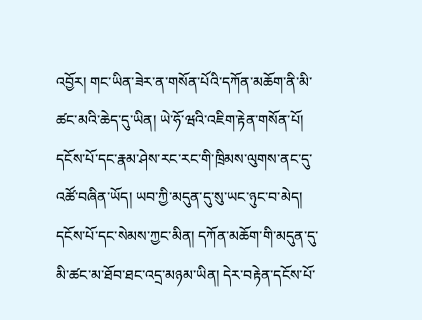འབྱོར། གང་ཡིན་ཟེར་ན་གསོན་པོའི་དཀོན་མཆོག་ནི་མི་ཚང་མའི་ཆེད་དུ་ཡིན། ཡེ་ཧོ་ཝའི་འཇིག་རྟེན་གསོན་པོ། དངོས་པོ་དང་རྣམ་ཤེས་རང་རང་གི་ཁྲིམས་ལུགས་ནང་དུ་འཚོ་བཞིན་ཡོད། ཡབ་ཀྱི་མདུན་དུ་སུ་ཡང་ཉུང་བ་མེད། དངོས་པོ་དང་སེམས་ཀྱང་མིན། དཀོན་མཆོག་གི་མདུན་དུ་མི་ཚང་མ་ཐོབ་ཐང་འདྲ་མཉམ་ཡིན། དེར་བརྟེན་དངོས་པོ་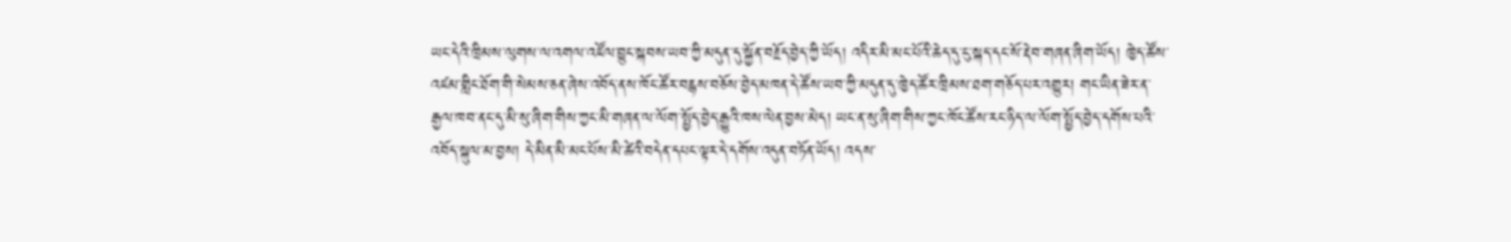ཡང་དེའི་ཁྲིམས་ལུགས་ལ་འགལ་འཛོལ་བྱུང་སྐབས་ཡབ་ཀྱི་མདུན་དུ་སྐྱོན་བརྗོད་བྱེད་ཀྱི་ཡོད། འདིར་མི་མང་པོའི་ཆེད་དུ་ངུ་སྐད་དང་སོ་རྡེབ་གཞན་ཞིག་ཡོད། ཁྱེད་ཚོས་འཛམ་གླིང་ཐོག་གི་སེམས་ཅན་ཞེས་འབོད་ནས་ཁོང་ཚོར་བརྙས་བཅོས་བྱེད་མཁན་དེ་ཚོས་ཡབ་ཀྱི་མདུན་དུ་ཁྱེད་ཚོར་ཁྲིམས་ཐག་གཅོད་པར་འགྱུར། གང་ཡིན་ཟེར་ན་རྒྱལ་ཁབ་ནང་དུ་མི་སུ་ཞིག་གིས་ཀྱང་མི་གཞན་ལ་ལོག་སྤྱོད་བྱེད་རྒྱུའི་ཁས་ལེན་བྱས་མེད། ཡང་ན་སུ་ཞིག་གིས་ཀྱང་ཁོང་ཚོས་རང་ཉིད་ལ་ལོག་སྤྱོད་བྱེད་དགོས་པའི་འབོད་སྐུལ་མ་བྱས། དེ་མིན་མི་མང་པོས་མི་ཚེའི་བདེན་དཔང་ལྟར་དེ་དགོས་འདུན་བཏོན་ཡོད། འདས་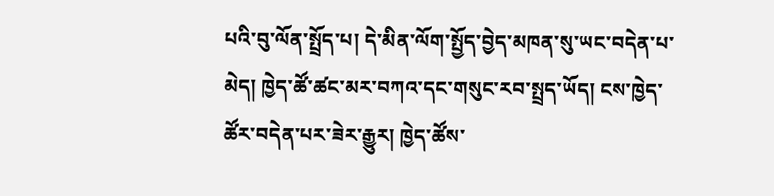པའི་བུ་ལོན་སྤྲོད་པ། དེ་མིན་ལོག་སྤྱོད་བྱེད་མཁན་སུ་ཡང་བདེན་པ་མེད། ཁྱེད་ཚོ་ཚང་མར་བཀའ་དང་གསུང་རབ་སྤྲད་ཡོད། ངས་ཁྱེད་ཚོར་བདེན་པར་ཟེར་རྒྱུར། ཁྱེད་ཚོས་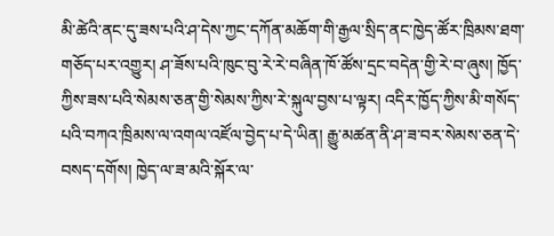མི་ཚེའི་ནང་དུ་ཟས་པའི་ཤ་དེས་ཀྱང་དཀོན་མཆོག་གི་རྒྱལ་སྲིད་ནང་ཁྱེད་ཚོར་ཁྲིམས་ཐག་གཅོད་པར་འགྱུར། ཤ་ཟོས་པའི་ཁུང་བུ་རེ་རེ་བཞིན་ཁོ་ཚོས་དྲང་བདེན་གྱི་རེ་བ་ཞུས། ཁྱོད་ཀྱིས་ཟས་པའི་སེམས་ཅན་གྱི་སེམས་ཀྱིས་རེ་སྐུལ་བྱས་པ་ལྟར། འདིར་ཁྱོད་ཀྱིས་མི་གསོད་པའི་བཀའ་ཁྲིམས་ལ་འགལ་འཛོལ་བྱེད་པ་དེ་ཡིན། རྒྱུ་མཚན་ནི་ཤ་ཟ་བར་སེམས་ཅན་དེ་བསད་དགོས། ཁྱེད་ལ་ཟ་མའི་སྐོར་ལ་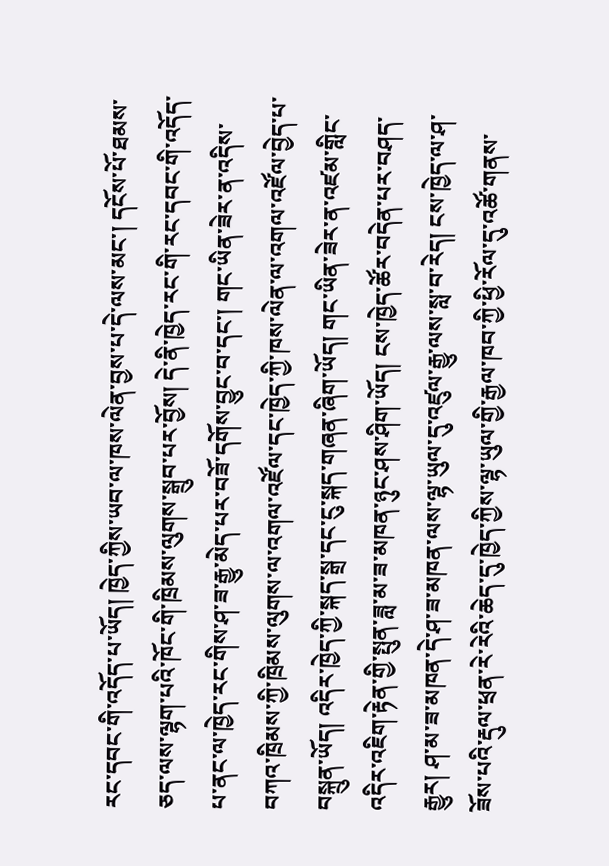རང་དབང་གི་འདོད་པ་ཡོད། ཁྱེད་ཀྱིས་ཡབ་ལ་ཁས་ལེན་བྱས་པ་དེ་ལས་མང་། དངོས་པོ་ཐམས་ཅད་ལས་ལྷག་པའི་ཁོང་གི་ཁྲིམས་ལུགས་སྒྲུབ་པར་བྱོས། དེ་ནི་ཁྱེད་རང་གི་རང་དབང་གི་འདོད་པ་ནང་ལ་ཁྱེད་རང་གིས་ཤ་ཟ་རྒྱུ་མེད་པར་བཟོ་དགོས་བྱུང་བ་དང་། གང་ཡིན་ཟེར་ན་འདིས་བཀའ་ཁྲིམས་ཀྱི་ཁྲིམས་ལུགས་ལ་འགལ་འཛོལ་དང་ཁྱེད་ཀྱི་ཁས་ལེན་ལ་འགལ་འཛོལ་བྱེད་པ་བསྐྲུན་ཡོད། འདིར་ཁྱེད་ཀྱི་སྐད་སྒྲ་དང་ངུ་སྐད་གཞན་ཞིག་ཡོད། གང་ཡིན་ཟེར་ན་འཛམ་གླིང་འདིར་འཇིག་རྟེན་གྱི་སྤུན་ཟླ་མ་ཟ་མཁན་ཉུང་ཤས་ཤིག་ཡོད། ངས་ཁྱེད་ཚོར་བདེན་པར་བཤད་རྒྱུར། ཤ་མ་ཟ་མཁན་དེ་ཤ་ཟ་མཁན་ལས་ལྷ་ཡུལ་དུ་འཛུལ་རྒྱུ་ལས་སླ་བ་རེད། ངས་ཁྱེད་ལ་ཤ་ཟོས་པའི་རྡུལ་ཕྲན་རེ་རེའི་ཆེད་དུ་ཁྱེད་ཀྱིས་ལྷ་ཡུལ་གྱི་རྒྱལ་ཁབ་ཀྱི་ཕྱི་རོལ་དུ་འཚོ་གནས་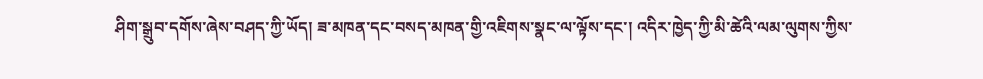ཤིག་སྒྲུབ་དགོས་ཞེས་བཤད་ཀྱི་ཡོད། ཟ་མཁན་དང་བསད་མཁན་གྱི་འཇིགས་སྣང་ལ་ལྟོས་དང་། འདིར་ཁྱེད་ཀྱི་མི་ཚེའི་ལམ་ལུགས་ཀྱིས་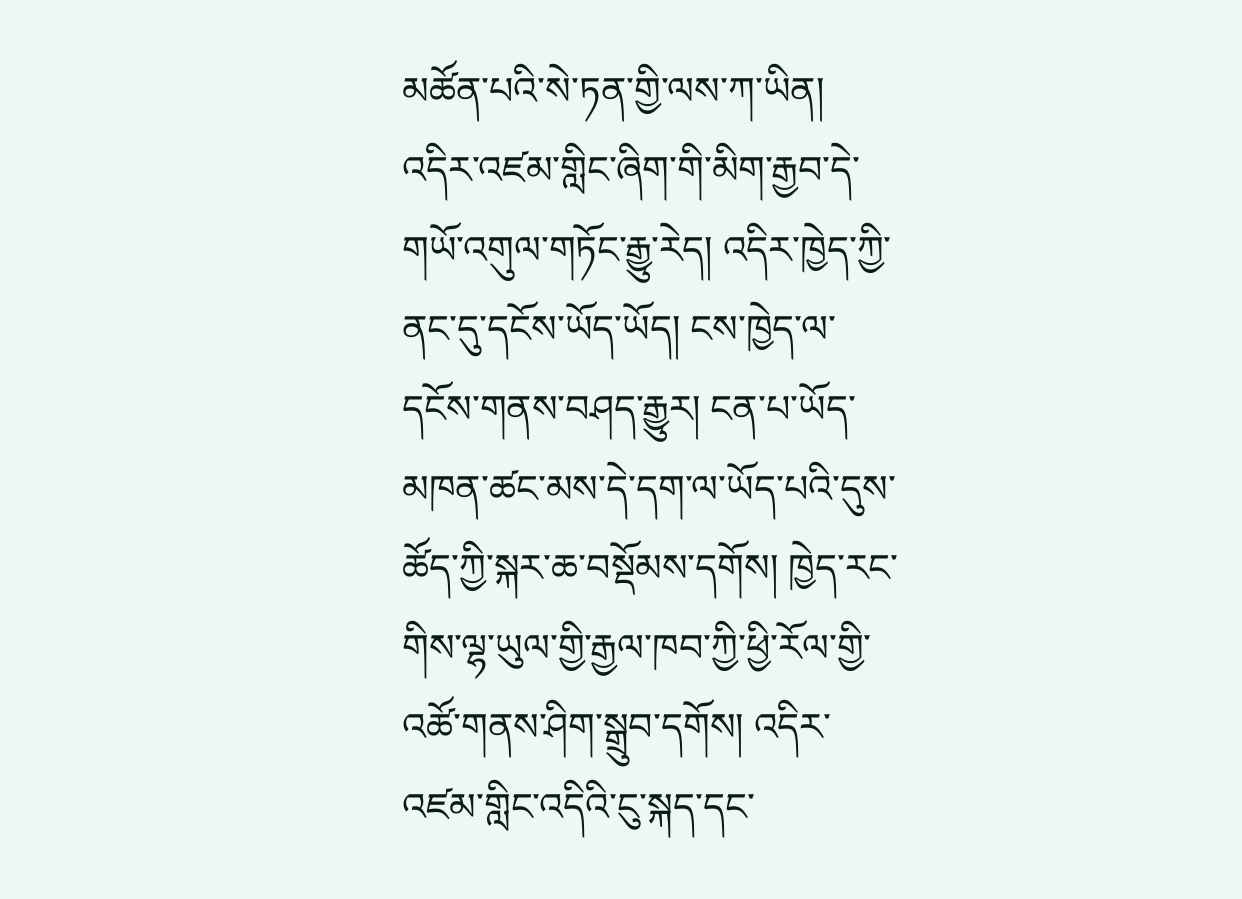མཚོན་པའི་སེ་ཏན་གྱི་ལས་ཀ་ཡིན། འདིར་འཛམ་གླིང་ཞིག་གི་མིག་རྒྱབ་དེ་གཡོ་འགུལ་གཏོང་རྒྱུ་རེད། འདིར་ཁྱེད་ཀྱི་ནང་དུ་དངོས་ཡོད་ཡོད། ངས་ཁྱེད་ལ་དངོས་གནས་བཤད་རྒྱུར། ངན་པ་ཡོད་མཁན་ཚང་མས་དེ་དག་ལ་ཡོད་པའི་དུས་ཚོད་ཀྱི་སྐར་ཆ་བསྡོམས་དགོས། ཁྱེད་རང་གིས་ལྷ་ཡུལ་གྱི་རྒྱལ་ཁབ་ཀྱི་ཕྱི་རོལ་གྱི་འཚོ་གནས་ཤིག་སྒྲུབ་དགོས། འདིར་འཛམ་གླིང་འདིའི་ངུ་སྐད་དང་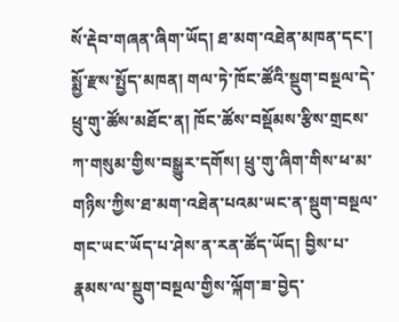སོ་རྡེབ་གཞན་ཞིག་ཡོད། ཐ་མག་འཐེན་མཁན་དང་། སྨྱོ་རྫས་སྤྱོད་མཁན། གལ་ཏེ་ཁོང་ཚོའི་སྡུག་བསྔལ་དེ་ཕྲུ་གུ་ཚོས་མཐོང་ན། ཁོང་ཚོས་བསྡོམས་རྩིས་གྲངས་ཀ་གསུམ་གྱིས་བསྒྱུར་དགོས། ཕྲུ་གུ་ཞིག་གིས་ཕ་མ་གཉིས་ཀྱིས་ཐ་མག་འཐེན་པའམ་ཡང་ན་སྡུག་བསྔལ་གང་ཡང་ཡོད་པ་ཤེས་ན་རན་ཚོད་ཡོད། བྱིས་པ་རྣམས་ལ་སྡུག་བསྔལ་གྱིས་ལྐོག་ཟ་བྱེད་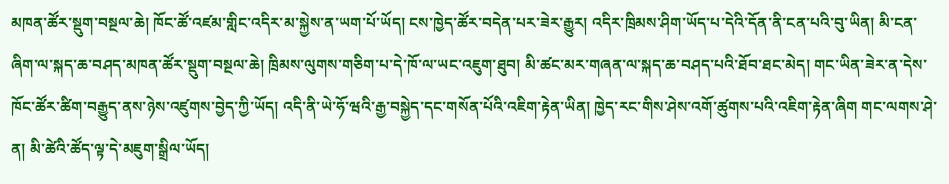མཁན་ཚོར་སྡུག་བསྔལ་ཆེ། ཁོང་ཚོ་འཛམ་གླིང་འདིར་མ་སྐྱེས་ན་ཡག་པོ་ཡོད། ངས་ཁྱེད་ཚོར་བདེན་པར་ཟེར་རྒྱུར། འདིར་ཁྲིམས་ཤིག་ཡོད་པ་དེའི་དོན་ནི་ངན་པའི་བུ་ཡིན། མི་ངན་ཞིག་ལ་སྐད་ཆ་བཤད་མཁན་ཚོར་སྡུག་བསྔལ་ཆེ། ཁྲིམས་ལུགས་གཅིག་པ་དེ་ཁོ་ལ་ཡང་འཇུག་ཐུབ། མི་ཚང་མར་གཞན་ལ་སྐད་ཆ་བཤད་པའི་ཐོབ་ཐང་མེད། གང་ཡིན་ཟེར་ན་དེས་ཁོང་ཚོར་ཚིག་བརྒྱུད་ནས་ཉེས་འཛུགས་བྱེད་ཀྱི་ཡོད། འདི་ནི་ཡེ་ཧོ་ཝའི་རྒྱ་བསྐྱེད་དང་གསོན་པོའི་འཇིག་རྟེན་ཡིན། ཁྱེད་རང་གིས་ཤེས་འགོ་ཚུགས་པའི་འཇིག་རྟེན་ཞིག གང་ལགས་ཤེ་ན། མི་ཚེའི་ཚོད་ལྟ་དེ་མཇུག་སྒྲིལ་ཡོད།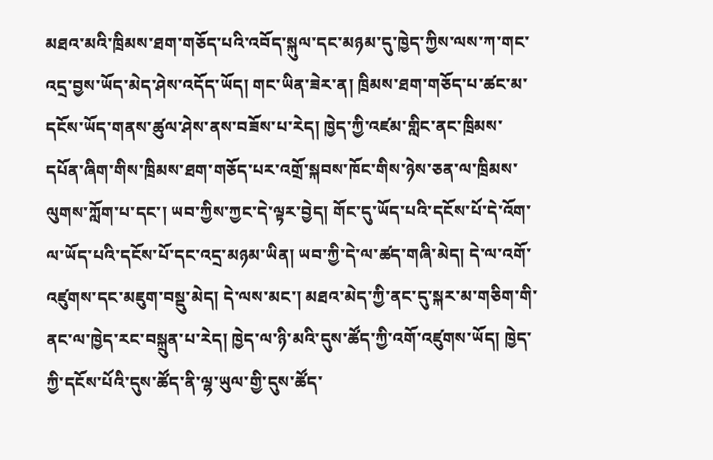མཐའ་མའི་ཁྲིམས་ཐག་གཅོད་པའི་འབོད་སྐུལ་དང་མཉམ་དུ་ཁྱེད་ཀྱིས་ལས་ཀ་གང་འདྲ་བྱས་ཡོད་མེད་ཤེས་འདོད་ཡོད། གང་ཡིན་ཟེར་ན། ཁྲིམས་ཐག་གཅོད་པ་ཚང་མ་དངོས་ཡོད་གནས་ཚུལ་ཤེས་ནས་བཟོས་པ་རེད། ཁྱེད་ཀྱི་འཛམ་གླིང་ནང་ཁྲིམས་དཔོན་ཞིག་གིས་ཁྲིམས་ཐག་གཅོད་པར་འགྲོ་སྐབས་ཁོང་གིས་ཉེས་ཅན་ལ་ཁྲིམས་ལུགས་ཀློག་པ་དང་། ཡབ་ཀྱིས་ཀྱང་དེ་ལྟར་བྱེད། གོང་དུ་ཡོད་པའི་དངོས་པོ་དེ་འོག་ལ་ཡོད་པའི་དངོས་པོ་དང་འདྲ་མཉམ་ཡིན། ཡབ་ཀྱི་དེ་ལ་ཚད་གཞི་མེད། དེ་ལ་འགོ་འཛུགས་དང་མཇུག་བསྡུ་མེད། དེ་ལས་མང་། མཐའ་མེད་ཀྱི་ནང་དུ་སྐར་མ་གཅིག་གི་ནང་ལ་ཁྱེད་རང་བསྐྲུན་པ་རེད། ཁྱེད་ལ་ཉི་མའི་དུས་ཚོད་ཀྱི་འགོ་འཛུགས་ཡོད། ཁྱེད་ཀྱི་དངོས་པོའི་དུས་ཚོད་ནི་ལྷ་ཡུལ་གྱི་དུས་ཚོད་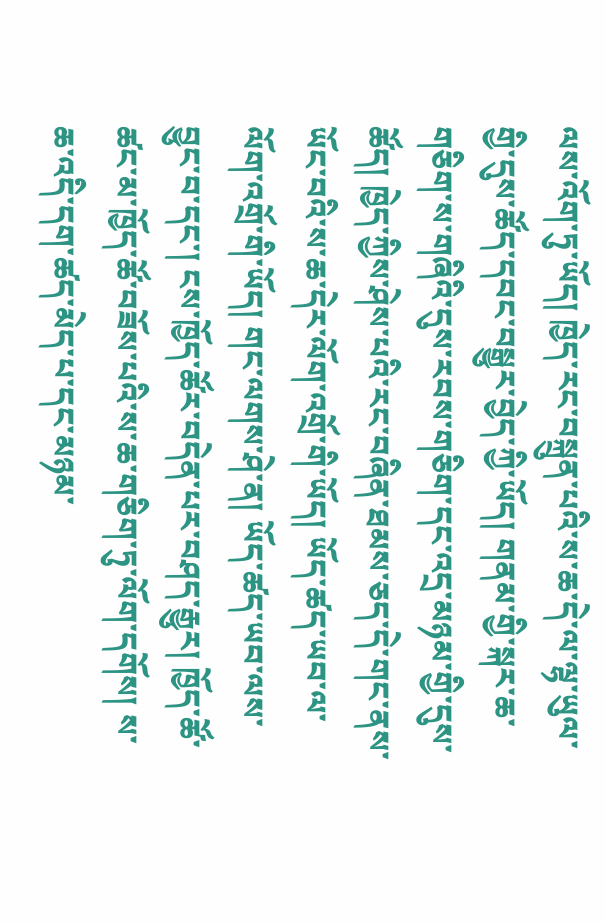ལས་འོག་ཏུ་ཡོད། ཁྱེད་རང་བསྐྲུན་པའི་ས་ཆ་དེ་ལ་ལྷ་ཡུལ་གྱི་དུས་ཚོད་དབང་བསྒྱུར་བྱེད་ཀྱི་ཡོད། གནམ་གྱི་སྐར་ཆ་གཅིག་ས་གཞིའི་དུས་རབས་གཅིག་དང་འདྲ་མཉམ་གྱི་དུས་ཚོད། ཁྱེད་ཀྱིས་ཤེས་པའི་རང་བཞིན་ཐམས་ཅད་དེ་གང་ནས་ཡོང་བའི་ས་ཆ་དེར་ལོག་འགྲོ་གི་ཡོད། ཡོད་ཚད་ཡབ་ལ་ལོག་འགྲོ་གི་ཡོད། གང་ལགས་ཤེ་ན། ཡོད་ཚད་ཡབ་ལས་བྱུང་བ་དང་། ངས་ཁྱོད་ཚོར་བདེན་པར་བཤད་རྒྱུར། ཁྱོད་ཚོ་ཚང་མ་ཁྱོད་ཚོ་བཟོས་པའི་ས་ཆ་གཅིག་ཏུ་ལོག་དགོས། ས་ཆ་འདི་དག་ཚད་མེད་པ་དང་མཉམ་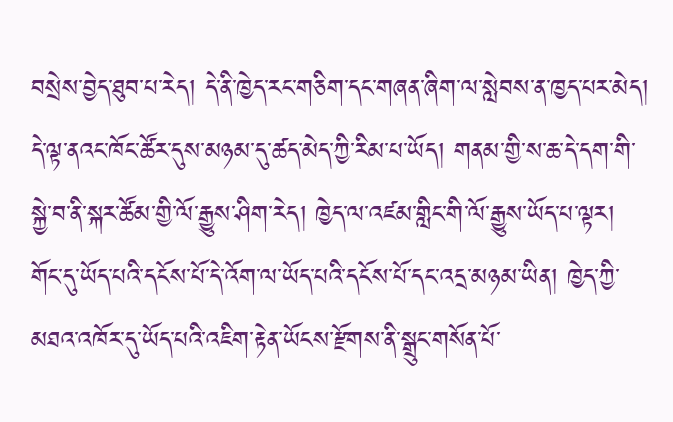བསྲེས་བྱེད་ཐུབ་པ་རེད། དེ་ནི་ཁྱེད་རང་གཅིག་དང་གཞན་ཞིག་ལ་སླེབས་ན་ཁྱད་པར་མེད། དེ་ལྟ་ནའང་ཁོང་ཚོར་དུས་མཉམ་དུ་ཚད་མེད་ཀྱི་རིམ་པ་ཡོད། གནམ་གྱི་ས་ཆ་དེ་དག་གི་སྐྱེ་བ་ནི་སྐར་ཚོམ་གྱི་ལོ་རྒྱུས་ཤིག་རེད། ཁྱེད་ལ་འཛམ་གླིང་གི་ལོ་རྒྱུས་ཡོད་པ་ལྟར། གོང་དུ་ཡོད་པའི་དངོས་པོ་དེ་འོག་ལ་ཡོད་པའི་དངོས་པོ་དང་འདྲ་མཉམ་ཡིན། ཁྱེད་ཀྱི་མཐའ་འཁོར་དུ་ཡོད་པའི་འཇིག་རྟེན་ཡོངས་རྫོགས་ནི་སྒྲུང་གསོན་པོ་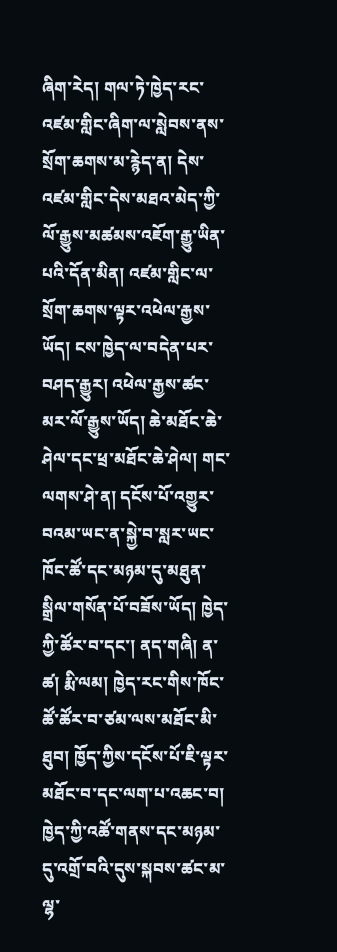ཞིག་རེད། གལ་ཏེ་ཁྱེད་རང་འཛམ་གླིང་ཞིག་ལ་སླེབས་ནས་སྲོག་ཆགས་མ་རྙེད་ན། དེས་འཛམ་གླིང་དེས་མཐའ་མེད་ཀྱི་ལོ་རྒྱུས་མཚམས་འཇོག་རྒྱུ་ཡིན་པའི་དོན་མིན། འཛམ་གླིང་ལ་སྲོག་ཆགས་ལྟར་འཕེལ་རྒྱས་ཡོད། ངས་ཁྱེད་ལ་བདེན་པར་བཤད་རྒྱུར། འཕེལ་རྒྱས་ཚང་མར་ལོ་རྒྱུས་ཡོད། ཆེ་མཐོང་ཆེ་ཤེལ་དང་ཕྲ་མཐོང་ཆེ་ཤེལ། གང་ལགས་ཤེ་ན། དངོས་པོ་འགྱུར་བའམ་ཡང་ན་སྐྱེ་བ་སླར་ཡང་ཁོང་ཚོ་དང་མཉམ་དུ་མཐུན་སྒྲིལ་གསོན་པོ་བཟོས་ཡོད། ཁྱེད་ཀྱི་ཚོར་བ་དང་། ནད་གཞི། ན་ཚ། རྨི་ལམ། ཁྱེད་རང་གིས་ཁོང་ཚོ་ཚོར་བ་ཙམ་ལས་མཐོང་མི་ཐུབ། ཁྱོད་ཀྱིས་དངོས་པོ་ཇི་ལྟར་མཐོང་བ་དང་ལག་པ་འཆང་བ། ཁྱེད་ཀྱི་འཚོ་གནས་དང་མཉམ་དུ་འགྲོ་བའི་དུས་སྐབས་ཚང་མ་ལྷ་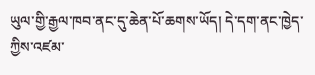ཡུལ་གྱི་རྒྱལ་ཁབ་ནང་དུ་ཆེན་པོ་ཆགས་ཡོད། དེ་དག་ནང་ཁྱེད་ཀྱིས་འཛམ་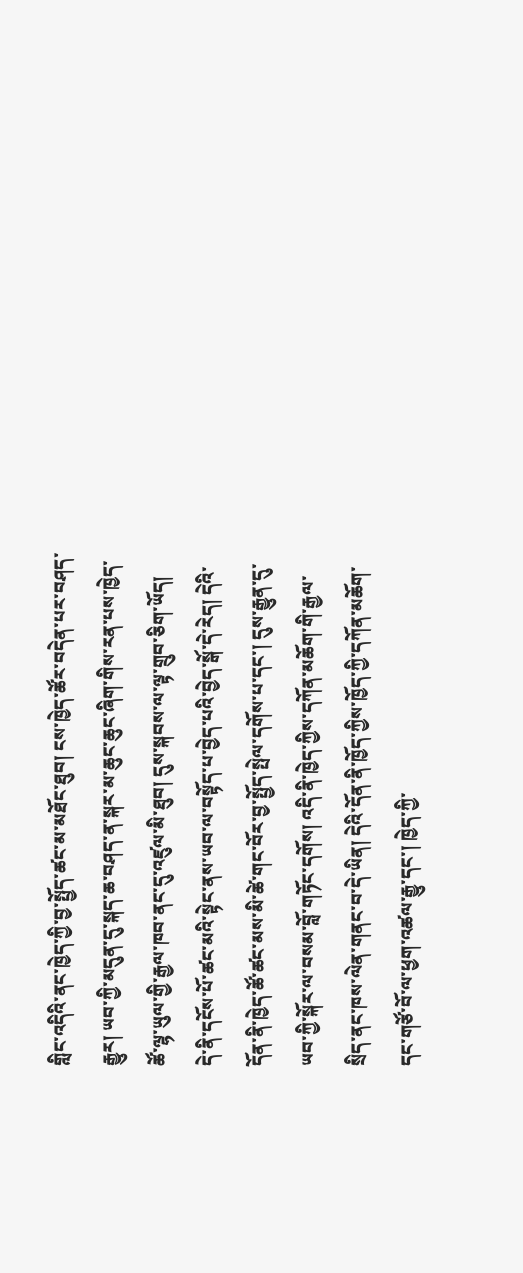གླིང་འདིའི་ནང་ཁྱེད་ཀྱི་བྱ་སྤྱོད་ཚང་མ་མཐོང་ཐུབ། ངས་ཁྱེད་ཚོར་བདེན་པར་བཤད་རྒྱུར། ཡབ་ཀྱི་མདུན་དུ་སྐད་ཆ་བཤད་ན་སྐར་མ་ཆུང་ཆུང་ཞིག་གིས་རན་པས་ཁྱེད་ཚོ་ལྷ་ཡུལ་གྱི་རྒྱལ་ཁབ་ནང་དུ་འཛུལ་མི་ཐུབ། དུས་སྐབས་ལ་ལྟ་གྲུབ་ཅིག་ཡོད། དེ་ནི་དངོས་པོ་ཚང་མའི་སྟེང་ནས་ཡབ་ལ་བསྟོད་པ་བྱེད་པའི་བྱེད་སྒོ་དེ་རེད། དེའི་དོན་ནི་ཁྱེད་ཚོ་ཚང་མས་མི་ཚེ་གང་བོར་བྱ་སྤྱོད་སྤེལ་དགོས་པ་དང་། དུས་རྒྱུན་དུ་ཡབ་ཀྱི་སྐོར་ལ་བསམ་བློ་གཏོང་དགོས། འདི་ནི་ཁྱེད་ཀྱིས་དཀོན་མཆོག་གི་རྒྱལ་སྲིད་ནང་ཁས་ལེན་གནང་བ་དེ་ཡིན། དེའི་དོན་ནི་ཁྱོད་ཀྱིས་ཁྱོད་ཀྱི་དཀོན་མཆོག་དང་གཙོ་བོ་ལ་ཕྱག་འཚལ་རྒྱུ་དང་། ཁྱེད་ཀྱི་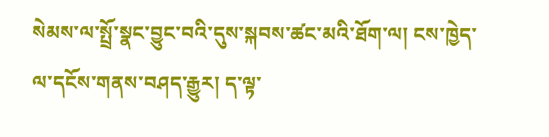སེམས་ལ་སྤྲོ་སྣང་བྱུང་བའི་དུས་སྐབས་ཚང་མའི་ཐོག་ལ། ངས་ཁྱེད་ལ་དངོས་གནས་བཤད་རྒྱུར། ད་ལྟ་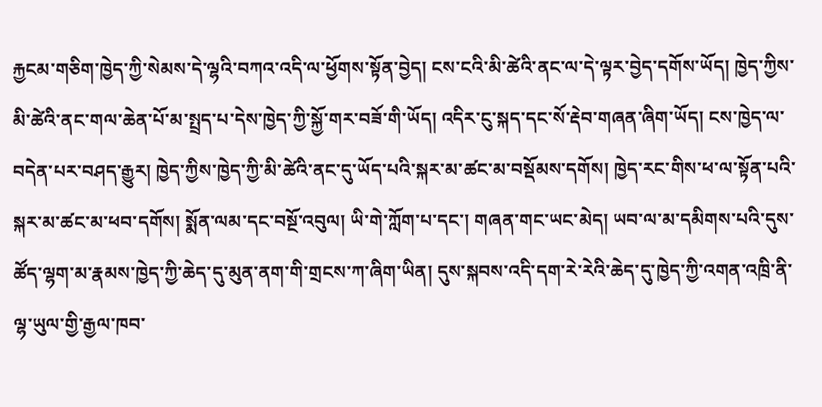རྐྱངམ་གཅིག་ཁྱེད་ཀྱི་སེམས་དེ་ལྷའི་བཀའ་འདི་ལ་ཕྱོགས་སྟོན་བྱེད། ངས་ངའི་མི་ཚེའི་ནང་ལ་དེ་ལྟར་བྱེད་དགོས་ཡོད། ཁྱེད་ཀྱིས་མི་ཚེའི་ནང་གལ་ཆེན་པོ་མ་སྤྲད་པ་དེས་ཁྱེད་ཀྱི་སྐྱོ་གར་བཟོ་གི་ཡོད། འདིར་ངུ་སྐད་དང་སོ་རྡེབ་གཞན་ཞིག་ཡོད། ངས་ཁྱེད་ལ་བདེན་པར་བཤད་རྒྱུར། ཁྱེད་ཀྱིས་ཁྱེད་ཀྱི་མི་ཚེའི་ནང་དུ་ཡོད་པའི་སྐར་མ་ཚང་མ་བསྡོམས་དགོས། ཁྱེད་རང་གིས་ཕ་ལ་སྟོན་པའི་སྐར་མ་ཚང་མ་ཕབ་དགོས། སྨོན་ལམ་དང་བསྔོ་འབུལ། ཡི་གེ་ཀློག་པ་དང་། གཞན་གང་ཡང་མེད། ཡབ་ལ་མ་དམིགས་པའི་དུས་ཚོད་ལྷག་མ་རྣམས་ཁྱེད་ཀྱི་ཆེད་དུ་མུན་ནག་གི་གྲངས་ཀ་ཞིག་ཡིན། དུས་སྐབས་འདི་དག་རེ་རེའི་ཆེད་དུ་ཁྱེད་ཀྱི་འགན་འཁྲི་ནི་ལྷ་ཡུལ་གྱི་རྒྱལ་ཁབ་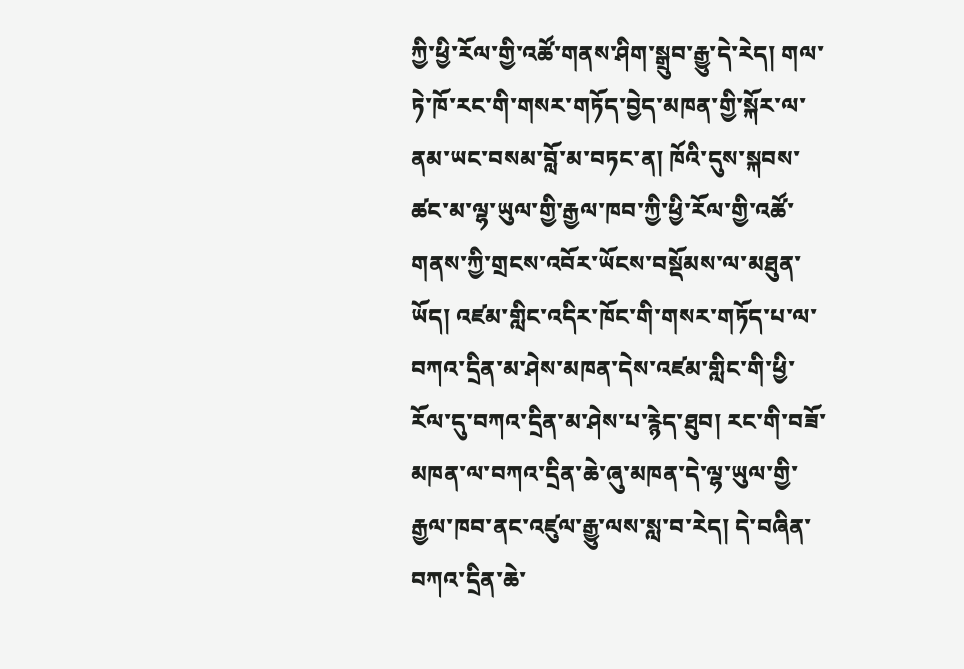ཀྱི་ཕྱི་རོལ་གྱི་འཚོ་གནས་ཤིག་སྒྲུབ་རྒྱུ་དེ་རེད། གལ་ཏེ་ཁོ་རང་གི་གསར་གཏོད་བྱེད་མཁན་གྱི་སྐོར་ལ་ནམ་ཡང་བསམ་བློ་མ་བཏང་ན། ཁོའི་དུས་སྐབས་ཚང་མ་ལྷ་ཡུལ་གྱི་རྒྱལ་ཁབ་ཀྱི་ཕྱི་རོལ་གྱི་འཚོ་གནས་ཀྱི་གྲངས་འབོར་ཡོངས་བསྡོམས་ལ་མཐུན་ཡོད། འཛམ་གླིང་འདིར་ཁོང་གི་གསར་གཏོད་པ་ལ་བཀའ་དྲིན་མ་ཤེས་མཁན་དེས་འཛམ་གླིང་གི་ཕྱི་རོལ་དུ་བཀའ་དྲིན་མ་ཤེས་པ་རྙེད་ཐུབ། རང་གི་བཟོ་མཁན་ལ་བཀའ་དྲིན་ཆེ་ཞུ་མཁན་དེ་ལྷ་ཡུལ་གྱི་རྒྱལ་ཁབ་ནང་འཛུལ་རྒྱུ་ལས་སླ་བ་རེད། དེ་བཞིན་བཀའ་དྲིན་ཆེ་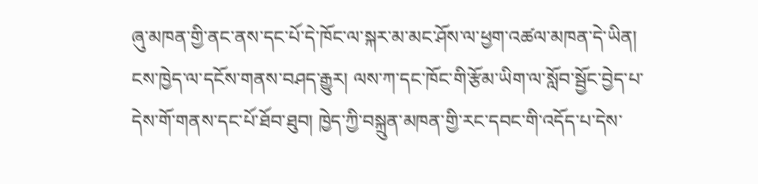ཞུ་མཁན་གྱི་ནང་ནས་དང་པོ་དེ་ཁོང་ལ་སྐར་མ་མང་ཤོས་ལ་ཕྱག་འཚལ་མཁན་དེ་ཡིན། ངས་ཁྱེད་ལ་དངོས་གནས་བཤད་རྒྱུར། ལས་ཀ་དང་ཁོང་གི་རྩོམ་ཡིག་ལ་སློབ་སྦྱོང་བྱེད་པ་དེས་གོ་གནས་དང་པོ་ཐོབ་ཐུབ། ཁྱེད་ཀྱི་བསྐྲུན་མཁན་གྱི་རང་དབང་གི་འདོད་པ་དེས་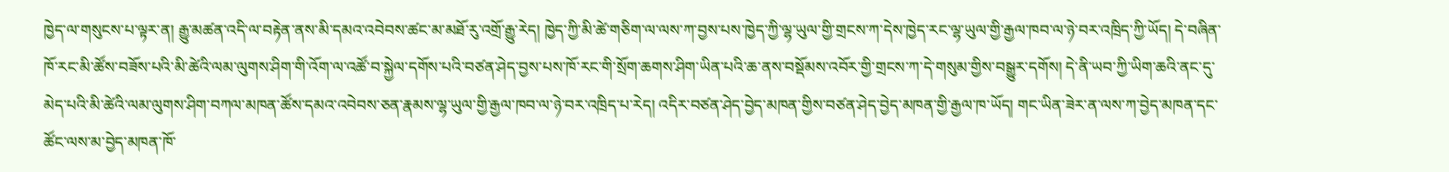ཁྱེད་ལ་གསུངས་པ་ལྟར་ན། རྒྱུ་མཚན་འདི་ལ་བརྟེན་ནས་མི་དམའ་འབེབས་ཚང་མ་མཐོ་རུ་འགྲོ་རྒྱུ་རེད། ཁྱེད་ཀྱི་མི་ཚེ་གཅིག་ལ་ལས་ཀ་བྱས་པས་ཁྱེད་ཀྱི་ལྷ་ཡུལ་གྱི་གྲངས་ཀ་དེས་ཁྱེད་རང་ལྷ་ཡུལ་གྱི་རྒྱལ་ཁབ་ལ་ཉེ་བར་འཁྲིད་ཀྱི་ཡོད། དེ་བཞིན་ཁོ་རང་མི་ཚོས་བཟོས་པའི་མི་ཚེའི་ལམ་ལུགས་ཤིག་གི་འོག་ལ་འཚོ་བ་སྐྱེལ་དགོས་པའི་བཙན་ཤེད་བྱས་པས་ཁོ་རང་གི་སྲོག་ཆགས་ཤིག་ཡིན་པའི་ཆ་ནས་བསྡོམས་འབོར་གྱི་གྲངས་ཀ་དེ་གསུམ་གྱིས་བསྒྱུར་དགོས། དེ་ནི་ཡབ་ཀྱི་ཡིག་ཆའི་ནང་དུ་མེད་པའི་མི་ཚེའི་ལམ་ལུགས་ཤིག་བཀལ་མཁན་ཚོས་དམའ་འབེབས་ཅན་རྣམས་ལྷ་ཡུལ་གྱི་རྒྱལ་ཁབ་ལ་ཉེ་བར་འཁྲིད་པ་རེད། འདིར་བཙན་ཤེད་བྱེད་མཁན་གྱིས་བཙན་ཤེད་བྱེད་མཁན་གྱི་རྒྱལ་ཁ་ཡོད། གང་ཡིན་ཟེར་ན་ལས་ཀ་བྱེད་མཁན་དང་ཚོང་ལས་མ་བྱེད་མཁན་ཁོ་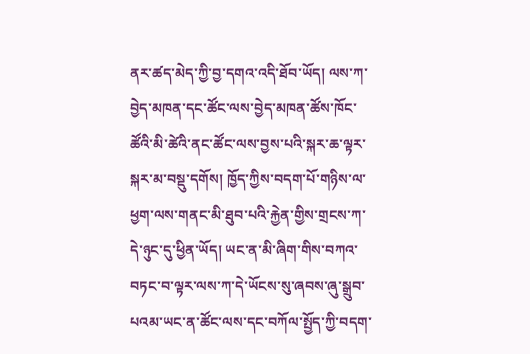ནར་ཚད་མེད་ཀྱི་བྱ་དགའ་འདི་ཐོབ་ཡོད། ལས་ཀ་བྱེད་མཁན་དང་ཚོང་ལས་བྱེད་མཁན་ཚོས་ཁོང་ཚོའི་མི་ཚེའི་ནང་ཚོང་ལས་བྱས་པའི་སྐར་ཆ་ལྟར་སྐར་མ་བསྡུ་དགོས། ཁྱོད་ཀྱིས་བདག་པོ་གཉིས་ལ་ཕྱག་ལས་གནང་མི་ཐུབ་པའི་རྐྱེན་གྱིས་གྲངས་ཀ་དེ་ཉུང་དུ་ཕྱིན་ཡོད། ཡང་ན་མི་ཞིག་གིས་བཀའ་བཏང་བ་ལྟར་ལས་ཀ་དེ་ཡོངས་སུ་ཞབས་ཞུ་སྒྲུབ་པའམ་ཡང་ན་ཚོང་ལས་དང་བཀོལ་སྤྱོད་ཀྱི་བདག་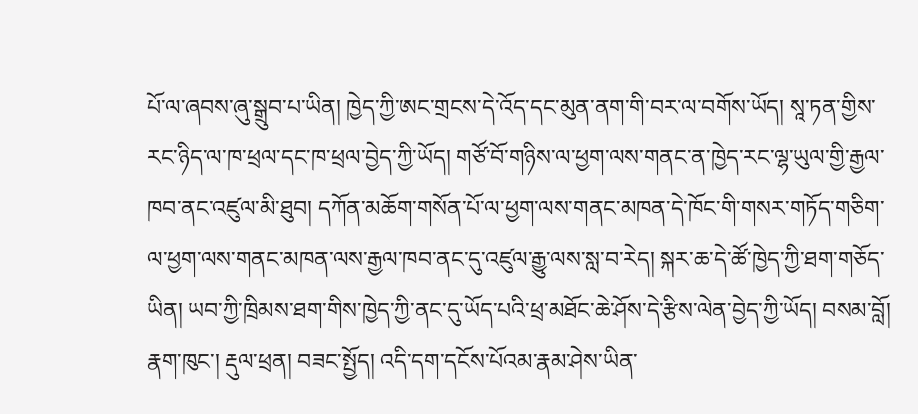པོ་ལ་ཞབས་ཞུ་སྒྲུབ་པ་ཡིན། ཁྱེད་ཀྱི་ཨང་གྲངས་དེ་འོད་དང་མུན་ནག་གི་བར་ལ་བགོས་ཡོད། སཱ་ཏན་གྱིས་རང་ཉིད་ལ་ཁ་ཕྲལ་དང་ཁ་ཕྲལ་བྱེད་ཀྱི་ཡོད། གཙོ་བོ་གཉིས་ལ་ཕྱག་ལས་གནང་ན་ཁྱེད་རང་ལྷ་ཡུལ་གྱི་རྒྱལ་ཁབ་ནང་འཛུལ་མི་ཐུབ། དཀོན་མཆོག་གསོན་པོ་ལ་ཕྱག་ལས་གནང་མཁན་དེ་ཁོང་གི་གསར་གཏོད་གཅིག་ལ་ཕྱག་ལས་གནང་མཁན་ལས་རྒྱལ་ཁབ་ནང་དུ་འཛུལ་རྒྱུ་ལས་སླ་བ་རེད། སྐར་ཆ་དེ་ཚོ་ཁྱེད་ཀྱི་ཐག་གཅོད་ཡིན། ཡབ་ཀྱི་ཁྲིམས་ཐག་གིས་ཁྱེད་ཀྱི་ནང་དུ་ཡོད་པའི་ཕྲ་མཐོང་ཆེ་ཤོས་དེ་རྩིས་ལེན་བྱེད་ཀྱི་ཡོད། བསམ་བློ། རྣག་ཁུང་། རྡུལ་ཕྲན། བཟང་སྤྱོད། འདི་དག་དངོས་པོའམ་རྣམ་ཤེས་ཡིན་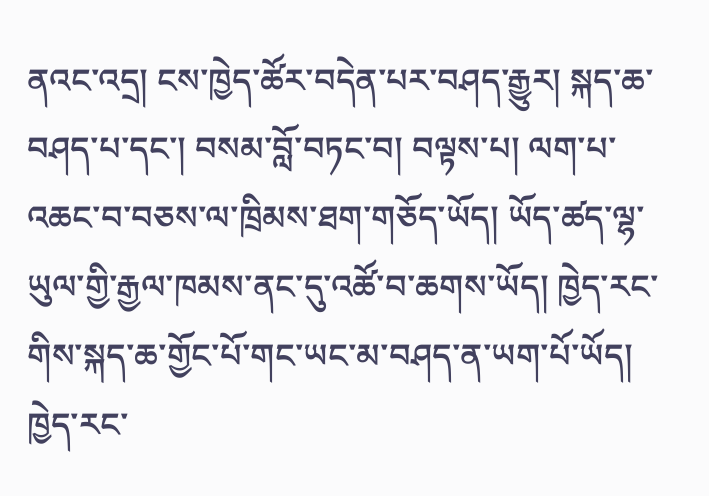ནའང་འདྲ། ངས་ཁྱེད་ཚོར་བདེན་པར་བཤད་རྒྱུར། སྐད་ཆ་བཤད་པ་དང་། བསམ་བློ་བཏང་བ། བལྟས་པ། ལག་པ་འཆང་བ་བཅས་ལ་ཁྲིམས་ཐག་གཅོད་ཡོད། ཡོད་ཚད་ལྷ་ཡུལ་གྱི་རྒྱལ་ཁམས་ནང་དུ་འཚོ་བ་ཆགས་ཡོད། ཁྱེད་རང་གིས་སྐད་ཆ་གྱོང་པོ་གང་ཡང་མ་བཤད་ན་ཡག་པོ་ཡོད། ཁྱེད་རང་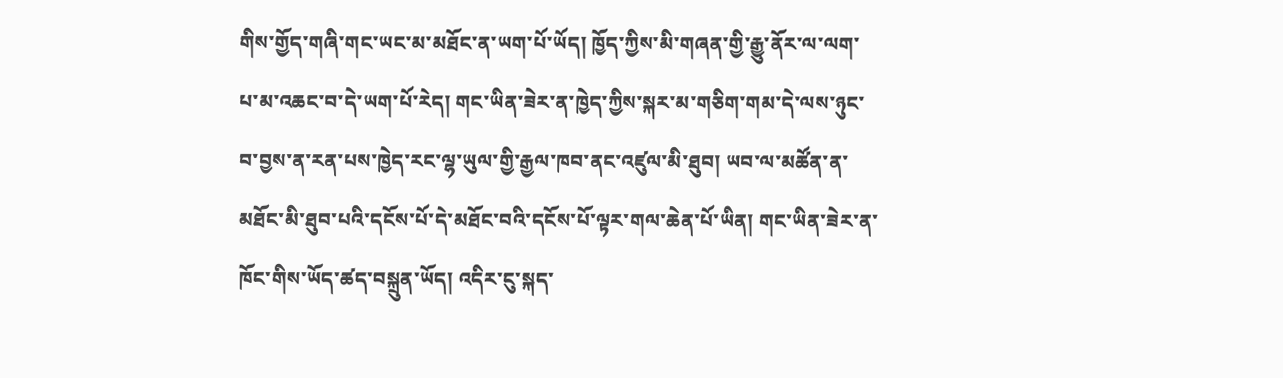གིས་གྱོད་གཞི་གང་ཡང་མ་མཐོང་ན་ཡག་པོ་ཡོད། ཁྱོད་ཀྱིས་མི་གཞན་གྱི་རྒྱུ་ནོར་ལ་ལག་པ་མ་འཆང་བ་དེ་ཡག་པོ་རེད། གང་ཡིན་ཟེར་ན་ཁྱེད་ཀྱིས་སྐར་མ་གཅིག་གམ་དེ་ལས་ཉུང་བ་བྱས་ན་རན་པས་ཁྱེད་རང་ལྷ་ཡུལ་གྱི་རྒྱལ་ཁབ་ནང་འཛུལ་མི་ཐུབ། ཡབ་ལ་མཚོན་ན་མཐོང་མི་ཐུབ་པའི་དངོས་པོ་དེ་མཐོང་བའི་དངོས་པོ་ལྟར་གལ་ཆེན་པོ་ཡིན། གང་ཡིན་ཟེར་ན་ཁོང་གིས་ཡོད་ཚད་བསྐྲུན་ཡོད། འདིར་ངུ་སྐད་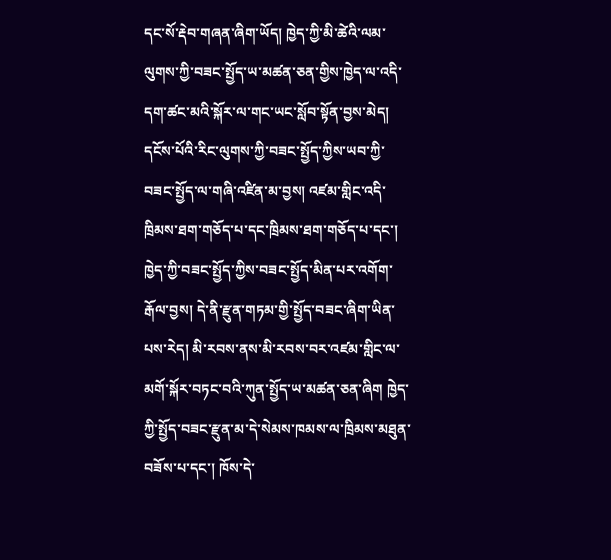དང་སོ་རྡེབ་གཞན་ཞིག་ཡོད། ཁྱེད་ཀྱི་མི་ཚེའི་ལམ་ལུགས་ཀྱི་བཟང་སྤྱོད་ཡ་མཚན་ཅན་གྱིས་ཁྱེད་ལ་འདི་དག་ཚང་མའི་སྐོར་ལ་གང་ཡང་སློབ་སྟོན་བྱས་མེད། དངོས་པོའི་རིང་ལུགས་ཀྱི་བཟང་སྤྱོད་ཀྱིས་ཡབ་ཀྱི་བཟང་སྤྱོད་ལ་གཞི་འཛིན་མ་བྱས། འཛམ་གླིང་འདི་ཁྲིམས་ཐག་གཅོད་པ་དང་ཁྲིམས་ཐག་གཅོད་པ་དང་། ཁྱེད་ཀྱི་བཟང་སྤྱོད་ཀྱིས་བཟང་སྤྱོད་མིན་པར་འགོག་རྒོལ་བྱས། དེ་ནི་རྫུན་གཏམ་གྱི་སྤྱོད་བཟང་ཞིག་ཡིན་པས་རེད། མི་རབས་ནས་མི་རབས་བར་འཛམ་གླིང་ལ་མགོ་སྐོར་བཏང་བའི་ཀུན་སྤྱོད་ཡ་མཚན་ཅན་ཞིག ཁྱེད་ཀྱི་སྤྱོད་བཟང་རྫུན་མ་དེ་སེམས་ཁམས་ལ་ཁྲིམས་མཐུན་བཟོས་པ་དང་། ཁོས་དེ་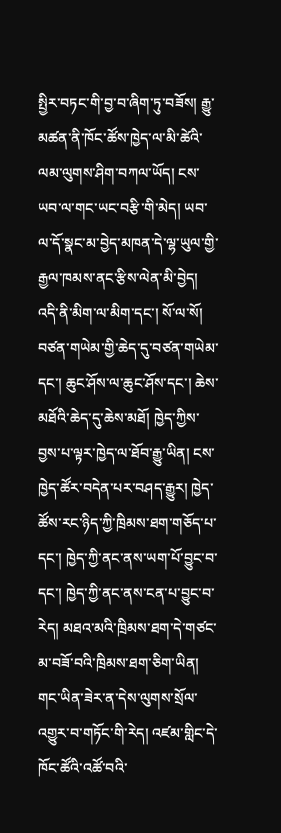སྤྱིར་བཏང་གི་བྱ་བ་ཞིག་ཏུ་བཟོས། རྒྱུ་མཚན་ནི་ཁོང་ཚོས་ཁྱེད་ལ་མི་ཚེའི་ལམ་ལུགས་ཤིག་བཀལ་ཡོད། ངས་ཡབ་ལ་གང་ཡང་བརྩི་གི་མེད། ཡབ་ལ་དོ་སྣང་མ་བྱེད་མཁན་དེ་ལྷ་ཡུལ་གྱི་རྒྱལ་ཁམས་ནང་རྩིས་ལེན་མི་བྱེད། འདི་ནི་མིག་ལ་མིག་དང་། སོ་ལ་སོ། བཙན་གཡེམ་གྱི་ཆེད་དུ་བཙན་གཡེམ་དང་། ཆུང་ཤོས་ལ་ཆུང་ཤོས་དང་། ཆེས་མཐོའི་ཆེད་དུ་ཆེས་མཐོ། ཁྱེད་ཀྱིས་བྱས་པ་ལྟར་ཁྱེད་ལ་ཐོབ་རྒྱུ་ཡིན། ངས་ཁྱེད་ཚོར་བདེན་པར་བཤད་རྒྱུར། ཁྱེད་ཚོས་རང་ཉིད་ཀྱི་ཁྲིམས་ཐག་གཅོད་པ་དང་། ཁྱེད་ཀྱི་ནང་ནས་ཡག་པོ་བྱུང་བ་དང་། ཁྱེད་ཀྱི་ནང་ནས་ངན་པ་བྱུང་བ་རེད། མཐའ་མའི་ཁྲིམས་ཐག་དེ་གཙང་མ་བཟོ་བའི་ཁྲིམས་ཐག་ཅིག་ཡིན། གང་ཡིན་ཟེར་ན་དེས་ལུགས་སྲོལ་འགྱུར་བ་གཏོང་གི་རེད། འཛམ་གླིང་དེ་ཁོང་ཚོའི་འཚོ་བའི་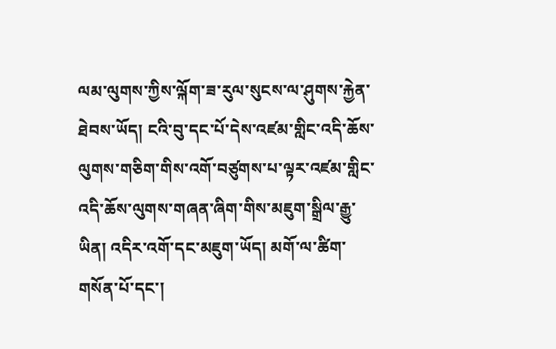ལམ་ལུགས་ཀྱིས་ལྐོག་ཟ་རུལ་སུངས་ལ་ཤུགས་རྐྱེན་ཐེབས་ཡོད། ངའི་བུ་དང་པོ་དེས་འཛམ་གླིང་འདི་ཆོས་ལུགས་གཅིག་གིས་འགོ་བཙུགས་པ་ལྟར་འཛམ་གླིང་འདི་ཆོས་ལུགས་གཞན་ཞིག་གིས་མཇུག་སྒྲིལ་རྒྱུ་ཡིན། འདིར་འགོ་དང་མཇུག་ཡོད། མགོ་ལ་ཚིག་གསོན་པོ་དང་།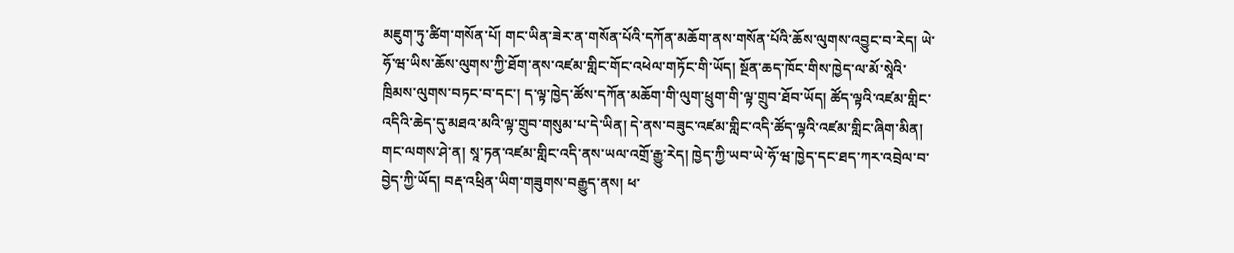མཇུག་ཏུ་ཚིག་གསོན་པོ། གང་ཡིན་ཟེར་ན་གསོན་པོའི་དཀོན་མཆོག་ནས་གསོན་པོའི་ཆོས་ལུགས་འབྱུང་བ་རེད། ཡེ་ཧོ་ཝ་ཡིས་ཆོས་ལུགས་ཀྱི་ཐོག་ནས་འཛམ་གླིང་གོང་འཕེལ་གཏོང་གི་ཡོད། སྔོན་ཆད་ཁོང་གིས་ཁྱེད་ལ་མོ་སཱེའི་ཁྲིམས་ལུགས་བཏང་བ་དང་། ད་ལྟ་ཁྱེད་ཚོས་དཀོན་མཆོག་གི་ལུག་ཕྲུག་གི་ལྟ་གྲུབ་ཐོབ་ཡོད། ཚོད་ལྟའི་འཛམ་གླིང་འདིའི་ཆེད་དུ་མཐའ་མའི་ལྟ་གྲུབ་གསུམ་པ་དེ་ཡིན། དེ་ནས་བཟུང་འཛམ་གླིང་འདི་ཚོད་ལྟའི་འཛམ་གླིང་ཞིག་མིན། གང་ལགས་ཤེ་ན། སཱ་ཏན་འཛམ་གླིང་འདི་ནས་ཡལ་འགྲོ་རྒྱུ་རེད། ཁྱེད་ཀྱི་ཡབ་ཡེ་ཧོ་ཝ་ཁྱེད་དང་ཐད་ཀར་འབྲེལ་བ་བྱེད་ཀྱི་ཡོད། བརྡ་འཕྲིན་ཡིག་གཟུགས་བརྒྱུད་ནས། ཕ་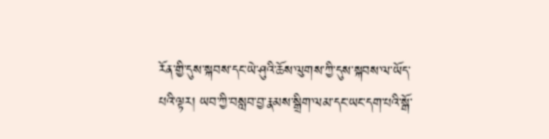རོན་གྱི་དུས་སྐབས་དང་ཡེ་ཤུའི་ཆོས་ལུགས་ཀྱི་དུས་སྐབས་ལ་ཡོད་པའི་ལྟར། ཡབ་ཀྱི་བསླབ་བྱ་རྣམས་སྒྲིག་ལམ་དང་ཡང་དག་པའི་སྒོ་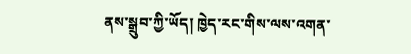ནས་སྒྲུབ་ཀྱི་ཡོད། ཁྱེད་རང་གིས་ལས་འགན་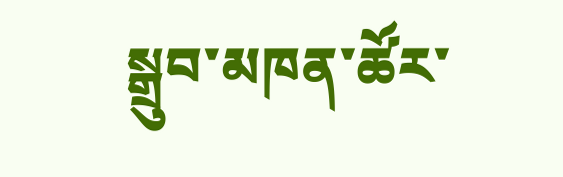སྒྲུབ་མཁན་ཚོར་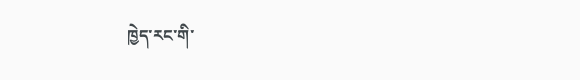ཁྱེད་རང་གི་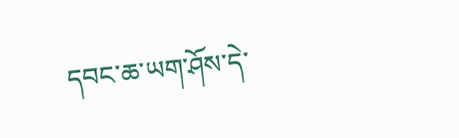དབང་ཆ་ཡག་ཤོས་དེ་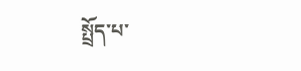སྤྲོད་པ་